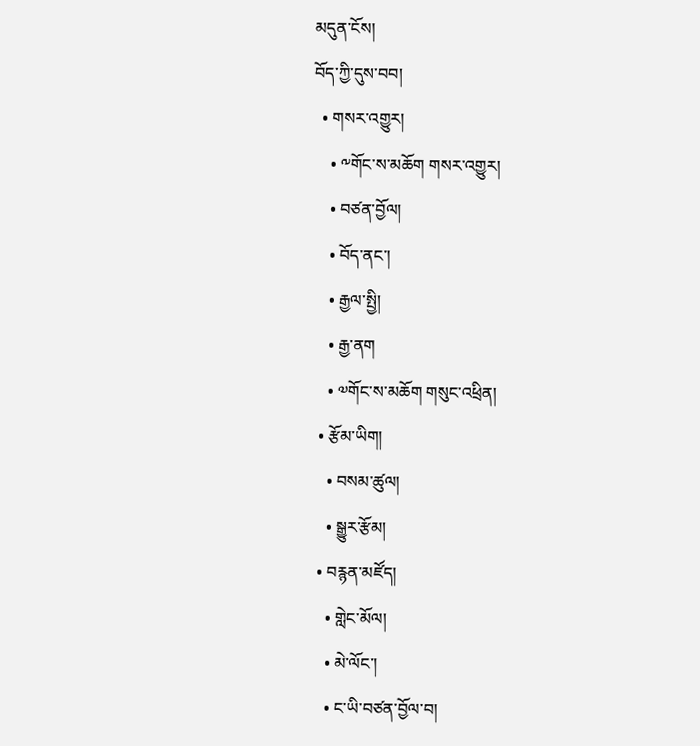མདུན་ངོས།
བོད་ཀྱི་དུས་བབ།
  • གསར་འགྱུར།
    • ༸གོང་ས་མཆོག གསར་འགྱུར།
    • བཙན་བྱོལ།
    • བོད་ནང་།
    • རྒྱལ་སྤྱི།
    • རྒྱ་ནག
    • ༧གོང་ས་མཆོག གསུང་འཕྲིན།
  • རྩོམ་ཡིག།
    • བསམ་ཚུལ།
    • སྒྱུར་རྩོམ།
  • བརྙན་མཛོད།
    • གླེང་མོལ།
    • མེ་ལོང་།
    • ང་ཡི་བཙན་བྱོལ་བ།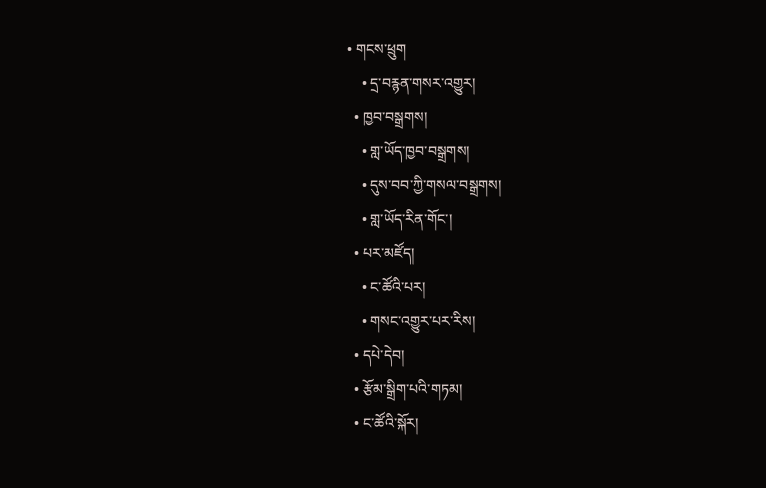• གངས་ཕྲུག
    • དྲ་བརྙན་གསར་འགྱུར།
  • ཁྱབ་བསྒྲགས།
    • གླ་ཡོད་ཁྱབ་བསྒྲགས།
    • དུས་བབ་ཀྱི་གསལ་བསྒྲགས།
    • གླ་ཡོད་རིན་གོང་།
  • པར་མཛོད།
    • ང་ཚོའི་པར།
    • གསང་འགྱུར་པར་རིས།
  • དཔེ་དེབ།
  • རྩོམ་སྒྲིག་པའི་གཏམ།
  • ང་ཚོའི་སྐོར།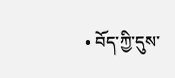• བོད་ཀྱི་དུས་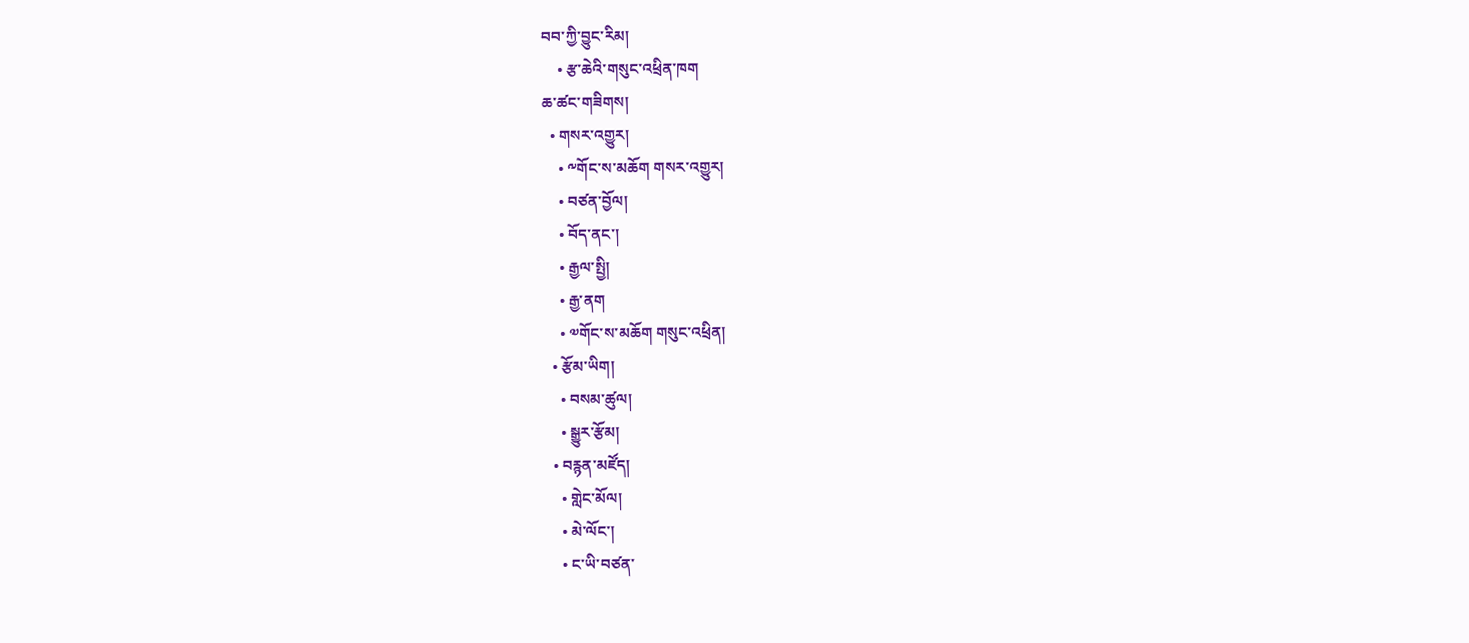བབ་ཀྱི་བྱུང་རིམ།
    • རྩ་ཆེའི་གསུང་འཕྲིན་ཁག
ཆ་ཚང་གཟིགས།
  • གསར་འགྱུར།
    • ༸གོང་ས་མཆོག གསར་འགྱུར།
    • བཙན་བྱོལ།
    • བོད་ནང་།
    • རྒྱལ་སྤྱི།
    • རྒྱ་ནག
    • ༧གོང་ས་མཆོག གསུང་འཕྲིན།
  • རྩོམ་ཡིག།
    • བསམ་ཚུལ།
    • སྒྱུར་རྩོམ།
  • བརྙན་མཛོད།
    • གླེང་མོལ།
    • མེ་ལོང་།
    • ང་ཡི་བཙན་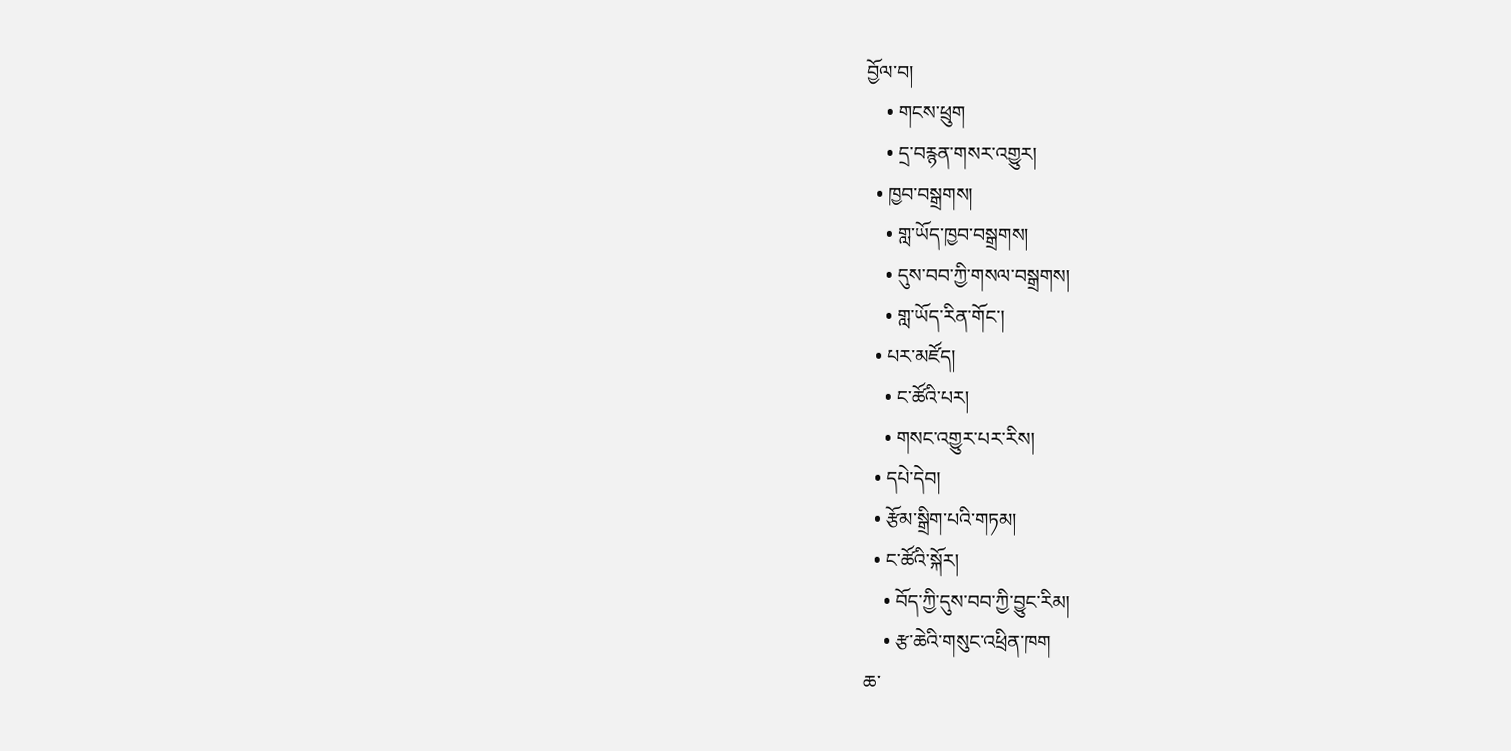བྱོལ་བ།
    • གངས་ཕྲུག
    • དྲ་བརྙན་གསར་འགྱུར།
  • ཁྱབ་བསྒྲགས།
    • གླ་ཡོད་ཁྱབ་བསྒྲགས།
    • དུས་བབ་ཀྱི་གསལ་བསྒྲགས།
    • གླ་ཡོད་རིན་གོང་།
  • པར་མཛོད།
    • ང་ཚོའི་པར།
    • གསང་འགྱུར་པར་རིས།
  • དཔེ་དེབ།
  • རྩོམ་སྒྲིག་པའི་གཏམ།
  • ང་ཚོའི་སྐོར།
    • བོད་ཀྱི་དུས་བབ་ཀྱི་བྱུང་རིམ།
    • རྩ་ཆེའི་གསུང་འཕྲིན་ཁག
ཆ་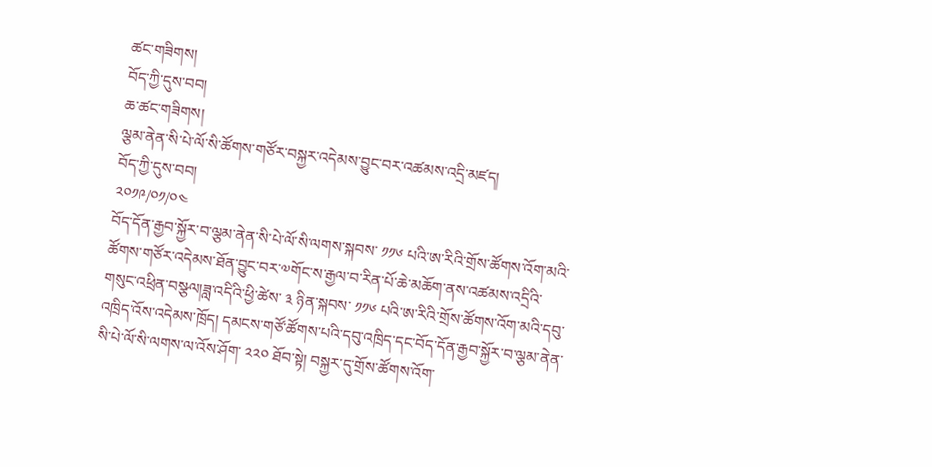ཚང་གཟིགས།
བོད་ཀྱི་དུས་བབ།
ཆ་ཚང་གཟིགས།
ལྕམ་ནེན་སི་པེ་ལོ་སི་ཚོགས་གཙོར་བསྐྱར་འདེམས་བྱུང་བར་འཚམས་འདྲི་མཛད།
བོད་ཀྱི་དུས་བབ།
༢༠༡༩/༠༡/༠༤
བོད་དོན་རྒྱབ་སྐྱོར་བ་ལྕམ་ནེན་སི་པེ་ལོ་སི་ལགས་སྐབས་ ༡༡༦ པའི་ཨ་རིའི་གྲོས་ཚོགས་འོག་མའི་ཚོགས་གཙོར་འདེམས་ཐོན་བྱུང་བར་༧གོང་ས་རྒྱལ་བ་རིན་པོ་ཆེ་མཆོག་ནས་འཚམས་འདྲིའི་གསུང་འཕྲིན་བསྩལ།ཟླ་འདིའི་ཕྱི་ཚེས་ ༣ ཉིན་སྐབས་ ༡༡༦ པའི་ཨ་རིའི་གྲོས་ཚོགས་འོག་མའི་དབུ་འཁྲིད་འོས་འདེམས་ཁྲོད། དམངས་གཙོ་ཚོགས་པའི་དབུ་འཁྲིད་དང་བོད་དོན་རྒྱབ་སྐྱོར་བ་ལྕམ་ནེན་སི་པེ་ལོ་སི་ལགས་ལ་འོས་ཤོག་ ༢༢༠ ཐོབ་སྟེ། བསྐྱར་དུ་གྲོས་ཚོགས་འོག་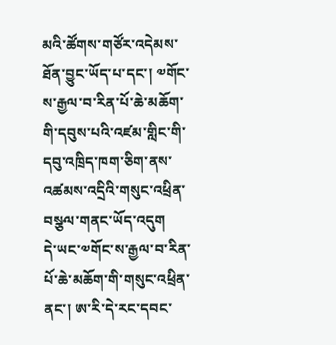མའི་ཚོགས་གཙོར་འདེམས་ཐོན་བྱུང་ཡོད་པ་དང་། ༧གོང་ས་རྒྱལ་བ་རིན་པོ་ཆེ་མཆོག་གི་དབུས་པའི་འཛམ་གླིང་གི་དབུ་འཁྲིད་ཁག་ཅིག་ནས་འཚམས་འདྲིའི་གསུང་འཕྲིན་བསྩལ་གནང་ཡོད་འདུག
དེ་ཡང་༧གོང་ས་རྒྱལ་བ་རིན་པོ་ཆེ་མཆོག་གི་གསུང་འཕྲིན་ནང་། ཨ་རི་དེ་རང་དབང་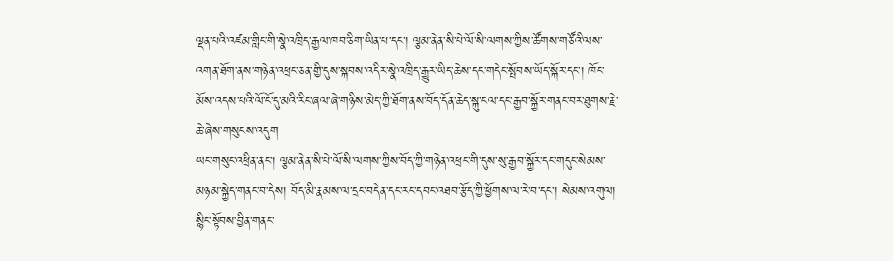ལྡན་པའི་འཛམ་གླིང་གི་སྣེ་འཁྲིད་རྒྱལ་ཁབ་ཅིག་ཡིན་པ་དང་། ལྕམ་ནེན་སི་པེ་ལོ་སི་ལགས་ཀྱིས་ཚོགས་གཙོའི་ལས་འགན་ཐོག་ནས་གཉེན་འཕྲང་ཅན་གྱི་དུས་སྐབས་འདིར་སྣེ་འཁྲིད་རྒྱུར་ཡིད་ཆེས་དང་གདེང་སྤོབས་ཡོད་སྐོར་དང་། ཁོང་མོས་འདས་པའི་ལོ་ངོ་དུ་མའི་རིང་ཞལ་ཞེ་གཉིས་མེད་ཀྱི་ཐོག་ནས་བོད་དོན་ཆེད་སྐུ་ངལ་དང་རྒྱབ་སྐྱོར་གནང་བར་ཐུགས་རྗེ་ཆེ་ཞེས་གསུངས་འདུག
ཡང་གསུང་འཕྲིན་ནང་། ལྕམ་ནེན་སི་པེ་ལོ་སི་ལགས་ཀྱིས་བོད་ཀྱི་གཉེན་འཕྲང་གི་དུས་སུ་རྒྱབ་སྐྱོར་དང་གདུང་སེམས་མཉམ་སྐྱེད་གནང་བ་དེས། བོད་མི་རྣམས་ལ་དྲང་བདེན་དང་རང་དབང་འཐབ་རྩོད་ཀྱི་ཕྱོགས་ལ་རེ་བ་དང་། སེམས་འགུལ། སྙིང་སྟོབས་བྱིན་གནང་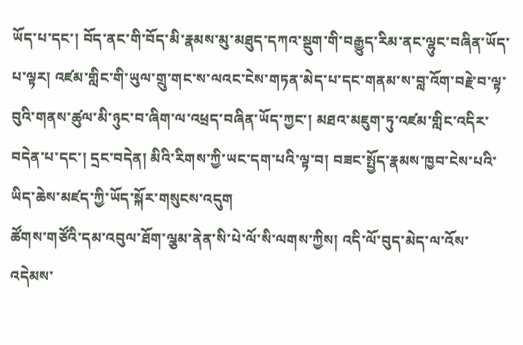ཡོད་པ་དང་། བོད་ནང་གི་བོད་མི་རྣམས་མུ་མཐུད་དཀའ་སྡུག་གི་བརྒྱུད་རིམ་ནང་ལྷུང་བཞིན་ཡོད་པ་ལྟར། འཛམ་གླིང་གི་ཡུལ་གྲུ་གང་ས་ལའང་ངེས་གཏན་མེད་པ་དང་གནམ་ས་བླ་འོག་བརྗེ་བ་ལྟ་བུའི་གནས་ཚུལ་མི་ཉུང་བ་ཞིག་ལ་འཕྲད་བཞིན་ཡོད་ཀྱང་། མཐའ་མཇུག་ཏུ་འཛམ་གླིང་འདིར་བདེན་པ་དང་། དྲང་བདེན། མིའི་རིགས་ཀྱི་ཡང་དག་པའི་ལྟ་བ། བཟང་སྤྱོད་རྣམས་ཁྱབ་ངེས་པའི་ཡིད་ཆེས་མཛད་ཀྱི་ཡོད་སྐོར་གསུངས་འདུག
ཚོགས་གཙོའི་དམ་འབུལ་ཐོག་ལྕམ་ནེན་སི་པེ་ལོ་སི་ལགས་ཀྱིས། འདི་ལོ་བུད་མེད་ལ་འོས་འདེམས་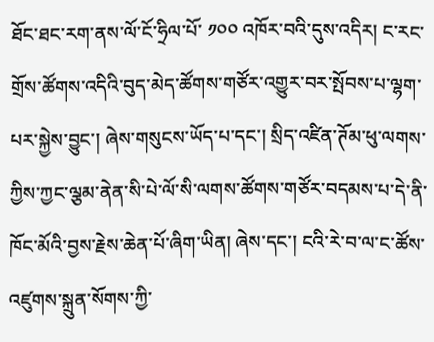ཐོང་ཐང་རག་ནས་ལོ་ངོ་ཧྲིལ་པོ་ ༡༠༠ འཁོར་བའི་དུས་འདིར། ང་རང་གྲོས་ཚོགས་འདིའི་བུད་མེད་ཚོགས་གཙོར་འགྱུར་བར་སྤོབས་པ་ལྷག་པར་སྐྱེས་བྱུང་། ཞེས་གསུངས་ཡོད་པ་དང་། སྲིད་འཛིན་ཊོམ་ཕུ་ལགས་ཀྱིས་ཀྱང་ལྕམ་ནེན་སི་པེ་ལོ་སི་ལགས་ཚོགས་གཙོར་བདམས་པ་དེ་ནི་ཁོང་མོའི་བྱས་རྗེས་ཆེན་པོ་ཞིག་ཡིན། ཞེས་དང་། ངའི་རེ་བ་ལ་ང་ཚོས་འཛུགས་སྐྲུན་སོགས་ཀྱི་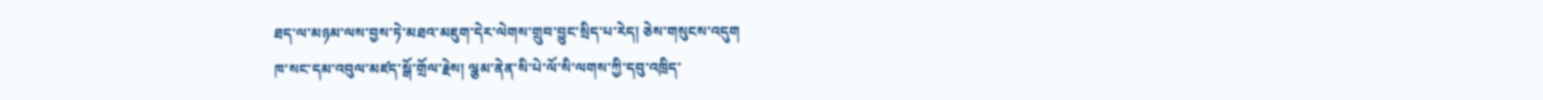ཐད་ལ་མཉམ་ལས་བྱས་ཏེ་མཐའ་མཇུག་དེར་ལེགས་གྲུབ་བྱུང་སྲིད་པ་རེད། ཅེས་གསུངས་འདུག
ཁ་སང་དམ་འབུལ་མཛད་སྒོ་གྲོལ་རྗེས། ལྕམ་ནེན་སི་པེ་ལོ་སི་ལགས་ཀྱི་དབུ་འཁྲིད་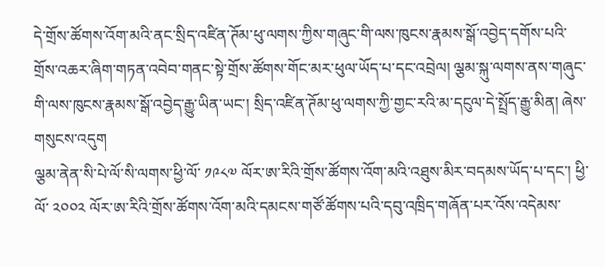དེ་གྲོས་ཚོགས་འོག་མའི་ནང་སྲིད་འཛིན་ཊོམ་ཕུ་ལགས་ཀྱིས་གཞུང་གི་ལས་ཁུངས་རྣམས་སྒོ་འབྱེད་དགོས་པའི་གྲོས་འཆར་ཞིག་གཏན་འབེབ་གནང་སྟེ་གྲོས་ཚོགས་གོང་མར་ཕུལ་ཡོད་པ་དང་འབྲེལ། ལྕམ་སྐུ་ལགས་ནས་གཞུང་གི་ལས་ཁུངས་རྣམས་སྒོ་འབྱེད་རྒྱུ་ཡིན་ཡང་། སྲིད་འཛིན་ཊོམ་ཕུ་ལགས་ཀྱི་གྱང་རའི་མ་དངུལ་དེ་སྤྲོད་རྒྱུ་མིན། ཞེས་གསུངས་འདུག
ལྕམ་ནེན་སི་པེ་ལོ་སི་ལགས་ཕྱི་ལོ་ ༡༩༨༧ ལོར་ཨ་རིའི་གྲོས་ཚོགས་འོག་མའི་འཐུས་མིར་བདམས་ཡོད་པ་དང་། ཕྱི་ལོ་ ༢༠༠༢ ལོར་ཨ་རིའི་གྲོས་ཚོགས་འོག་མའི་དམངས་གཙོ་ཚོགས་པའི་དབུ་འཁྲིད་གཞོན་པར་འོས་འདེམས་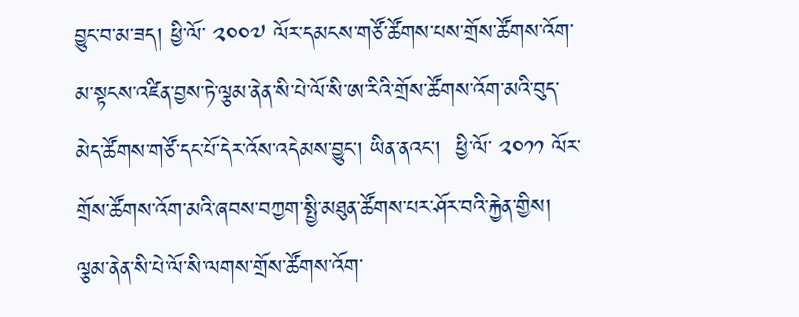བྱུང་བ་མ་ཟད། ཕྱི་ལོ་ ༢༠༠༧ ལོར་དམངས་གཙོ་ཚོགས་པས་གྲོས་ཚོགས་འོག་མ་སྟངས་འཛིན་བྱས་ཏེ་ལྕམ་ནེན་སི་པེ་ལོ་སི་ཨ་རིའི་གྲོས་ཚོགས་འོག་མའི་བུད་མེད་ཚོགས་གཙོ་དང་པོ་དེར་འོས་འདེམས་བྱུང་། ཡིན་ནའང་།  ཕྱི་ལོ་ ༢༠༡༡ ལོར་གྲོས་ཚོགས་འོག་མའི་ཞབས་བཀྱག་སྤྱི་མཐུན་ཚོགས་པར་ཤོར་བའི་རྐྱེན་གྱིས། ལྕམ་ནེན་སི་པེ་ལོ་སི་ལགས་གྲོས་ཚོགས་འོག་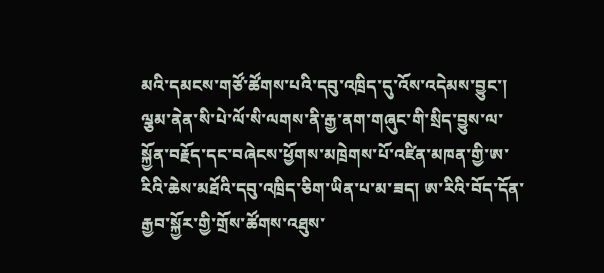མའི་དམངས་གཙོ་ཚོགས་པའི་དབུ་འཁྲིད་དུ་འོས་འདེམས་བྱུང་། ལྕམ་ནེན་སི་པེ་ལོ་སི་ལགས་ནི་རྒྱ་ནག་གཞུང་གི་སྲིད་བྱུས་ལ་སྐྱོན་བརྗོད་དང་བཞེངས་ཕྱོགས་མཁྲེགས་པོ་འཛིན་མཁན་གྱི་ཨ་རིའི་ཆེས་མཐོའི་དབུ་འཁྲིད་ཅིག་ཡིན་པ་མ་ཟད། ཨ་རིའི་བོད་དོན་རྒྱབ་སྐྱོར་གྱི་གྲོས་ཚོགས་འཐུས་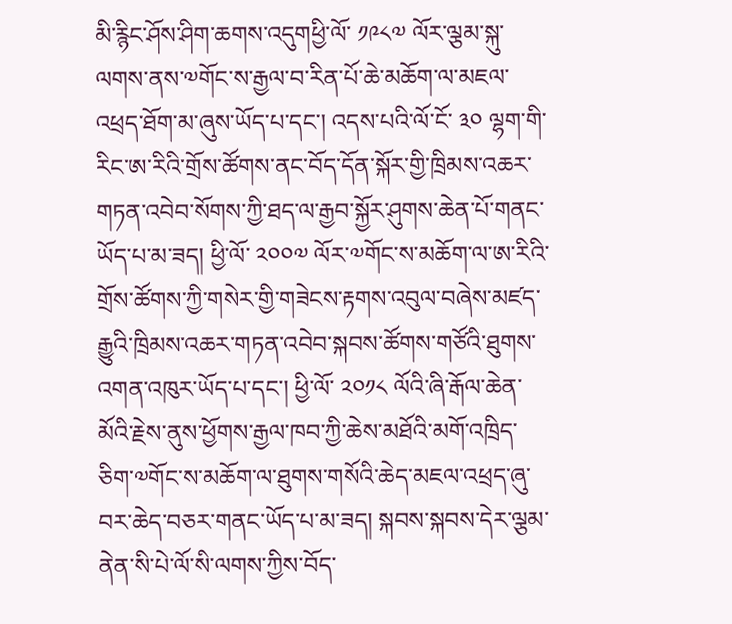མི་རྙིང་ཤོས་ཤིག་ཆགས་འདུགཕྱི་ལོ་ ༡༩༨༧ ལོར་ལྕམ་སྐུ་ལགས་ནས་༧གོང་ས་རྒྱལ་བ་རིན་པོ་ཆེ་མཆོག་ལ་མཇལ་འཕྲད་ཐོག་མ་ཞུས་ཡོད་པ་དང་། འདས་པའི་ལོ་ངོ་ ༣༠ ལྷག་གི་རིང་ཨ་རིའི་གྲོས་ཚོགས་ནང་བོད་དོན་སྐོར་གྱི་ཁྲིམས་འཆར་གཏན་འབེབ་སོགས་ཀྱི་ཐད་ལ་རྒྱབ་སྐྱོར་ཤུགས་ཆེན་པོ་གནང་ཡོད་པ་མ་ཟད། ཕྱི་ལོ་ ༢༠༠༧ ལོར་༧གོང་ས་མཆོག་ལ་ཨ་རིའི་གྲོས་ཚོགས་ཀྱི་གསེར་གྱི་གཟེངས་རྟགས་འབུལ་བཞེས་མཛད་རྒྱུའི་ཁྲིམས་འཆར་གཏན་འབེབ་སྐབས་ཚོགས་གཙོའི་ཐུགས་འགན་འཁུར་ཡོད་པ་དང་། ཕྱི་ལོ་ ༢༠༡༨ ལོའི་ཞི་རྒོལ་ཆེན་མོའི་རྗེས་ནུས་ཕྱོགས་རྒྱལ་ཁབ་ཀྱི་ཆེས་མཐོའི་མགོ་འཁྲིད་ཅིག་༧གོང་ས་མཆོག་ལ་ཐུགས་གསོའི་ཆེད་མཇལ་འཕྲད་ཞུ་བར་ཆེད་བཅར་གནང་ཡོད་པ་མ་ཟད། སྐབས་སྐབས་དེར་ལྕམ་ནེན་སི་པེ་ལོ་སི་ལགས་ཀྱིས་བོད་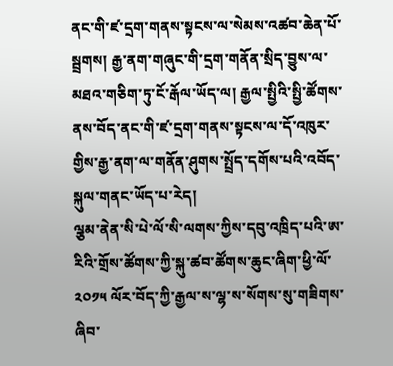ནང་གི་ཛ་དྲག་གནས་སྟངས་ལ་སེམས་འཚབ་ཆེན་པོ་སྦྲགས། རྒྱ་ནག་གཞུང་གི་དྲག་གནོན་སྲིད་བྱུས་ལ་མཐའ་གཅིག་ཏུ་ངོ་རྒོལ་ཡོད་ལ། རྒྱལ་སྤྱིའི་སྤྱི་ཚོགས་ནས་བོད་ནང་གི་ཛ་དྲག་གནས་སྟངས་ལ་དོ་འཁུར་གྱིས་རྒྱ་ནག་ལ་གནོན་ཤུགས་སྤྲོད་དགོས་པའི་འབོད་སྐུལ་གནང་ཡོད་པ་རེད།
ལྕམ་ནེན་སི་པེ་ལོ་སི་ལགས་ཀྱིས་དབུ་འཁྲིད་པའི་ཨ་རིའི་གྲོས་ཚོགས་ཀྱི་སྐུ་ཚབ་ཚོགས་ཆུང་ཞིག་ཕྱི་ལོ་ ༢༠༡༥ ལོར་བོད་ཀྱི་རྒྱལ་ས་ལྷ་ས་སོགས་སུ་གཟིགས་ཞིབ་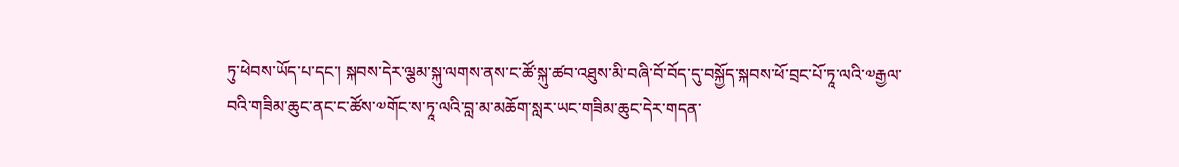ཏུ་ཕེབས་ཡོད་པ་དང་། སྐབས་དེར་ལྕམ་སྐུ་ལགས་ནས་ང་ཚོ་སྐུ་ཚབ་འཐུས་མི་བཞི་བོ་བོད་དུ་བསྐྱོད་སྐབས་ཕོ་བྲང་པོ་ཏཱ་ལའི་༧རྒྱལ་བའི་གཟིམ་ཆུང་ནང་ང་ཚོས་༧གོང་ས་ཏཱ་ལའི་བླ་མ་མཆོག་སླར་ཡང་གཟིམ་ཆུང་དེར་གདན་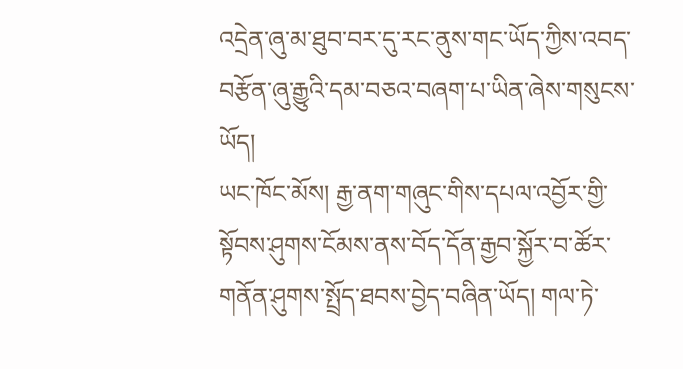འདྲེན་ཞུ་མ་ཐུབ་བར་དུ་རང་ནུས་གང་ཡོད་ཀྱིས་འབད་བརྩོན་ཞུ་རྒྱུའི་དམ་བཅའ་བཞག་པ་ཡིན་ཞེས་གསུངས་ཡོད།
ཡང་ཁོང་མོས། རྒྱ་ནག་གཞུང་གིས་དཔལ་འབྱོར་གྱི་སྟོབས་ཤུགས་ངོམས་ནས་བོད་དོན་རྒྱབ་སྐྱོར་བ་ཚོར་གནོན་ཤུགས་སྤྲོད་ཐབས་བྱེད་བཞིན་ཡོད། གལ་ཏེ་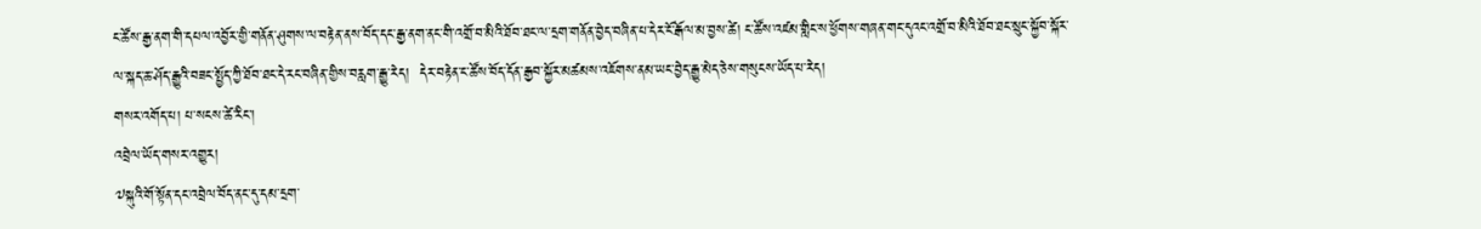ང་ཚོས་རྒྱ་ནག་གི་དཔལ་འབྱོར་གྱི་གནོན་ཤུགས་ལ་བརྟེན་ནས་བོད་དང་རྒྱ་ནག་ནང་གི་འགྲོ་བ་མིའི་ཐོབ་ཐང་ལ་དྲག་གནོན་བྱེད་བཞིན་པ་དེར་ངོ་རྒོལ་མ་བྱས་ཚེ། ང་ཚོས་འཛམ་གླིང་ས་ཕྱོགས་གཞན་གང་དུའང་འགྲོ་བ་མིའི་ཐོབ་ཐང་སྲུང་སྐྱོབ་སྐོར་ལ་སྐད་ཆ་ཤོད་རྒྱུའི་བཟང་སྤྱོད་ཀྱི་ཐོབ་ཐང་དེ་རང་བཞིན་གྱིས་བརླག་རྒྱུ་རེད།  དེར་བརྟེན་ང་ཚོས་བོད་དོན་རྒྱབ་སྐྱོར་མཚམས་འཇོགས་ནམ་ཡང་བྱེད་རྒྱུ་མེད་ཅེས་གསུངས་ཡོད་པ་རེད།
གསར་འགོད་པ། པ་སངས་ཚེ་རིང་།
འབྲེལ་ཡོད་གསར་འགྱུར།
༧སྐུའི་གོ་སྟོན་དང་འབྲེལ་བོད་ནང་དུ་དམ་དྲག་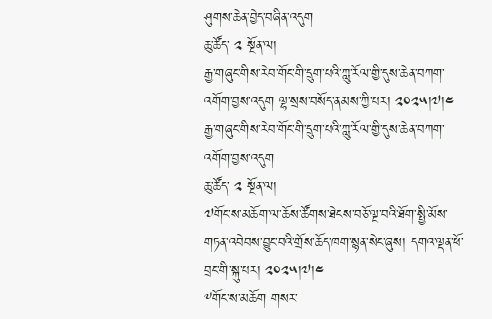ཤུགས་ཆེན་བྱེད་བཞིན་འདུག
ཆུ་ཚོད་ ༢ སྔོན་ལ།
རྒྱ་གཞུང་གིས་རེབ་གོང་གི་དྲུག་པའི་ཀླུ་རོལ་གྱི་དུས་ཆེན་བཀག་འགོག་བྱས་འདུག ལྷ་སྲས་བསོད་ནམས་ཀྱི་པར། ༢༠༢༥།༧།༤
རྒྱ་གཞུང་གིས་རེབ་གོང་གི་དྲུག་པའི་ཀླུ་རོལ་གྱི་དུས་ཆེན་བཀག་འགོག་བྱས་འདུག
ཆུ་ཚོད་ ༢ སྔོན་ལ།
༧གོང་ས་མཆོག་ལ་ཆོས་ཚོགས་ཐེངས་བཅོ་ལྔ་བའི་ཐོག་སྤྱི་མོས་གཏན་འབེབས་བྱུང་བའི་གྲོས་ཆོད་ཁག་སྙན་སེང་ཞུས། དགའ་ལྡན་ཕོ་བྲང་གི་སྐུ་པར། ༢༠༢༥།༧།༤
༸གོང་ས་མཆོག གསར་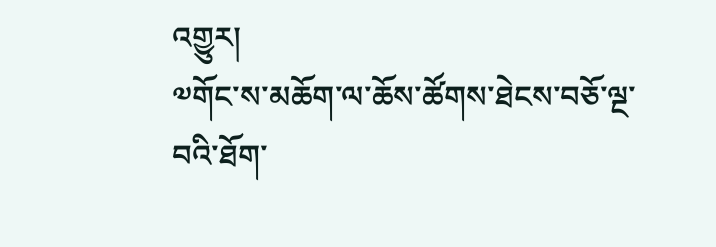འགྱུར།
༧གོང་ས་མཆོག་ལ་ཆོས་ཚོགས་ཐེངས་བཅོ་ལྔ་བའི་ཐོག་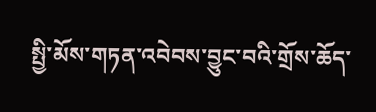སྤྱི་མོས་གཏན་འབེབས་བྱུང་བའི་གྲོས་ཆོད་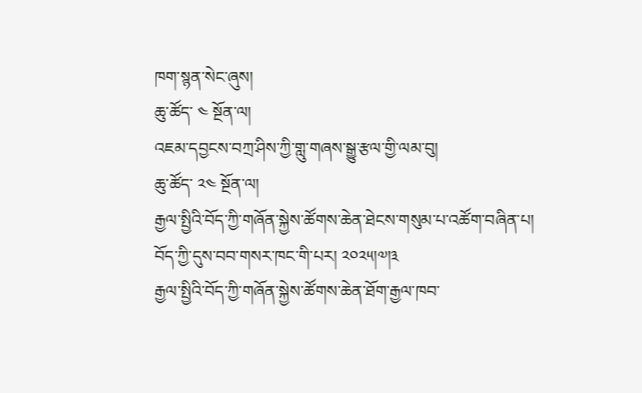ཁག་སྙན་སེང་ཞུས།
ཆུ་ཚོད་ ༤ སྔོན་ལ།
འཇམ་དབྱངས་བཀྲ་ཤིས་ཀྱི་གླུ་གཞས་སྒྱུ་རྩལ་གྱི་ལམ་བུ།
ཆུ་ཚོད་ ༢༤ སྔོན་ལ།
རྒྱལ་སྤྱིའི་བོད་ཀྱི་གཞོན་སྐྱེས་ཚོགས་ཆེན་ཐེངས་གསུམ་པ་འཚོག་བཞིན་པ། བོད་ཀྱི་དུས་བབ་གསར་ཁང་གི་པར། ༢༠༢༥།༧།༣
རྒྱལ་སྤྱིའི་བོད་ཀྱི་གཞོན་སྐྱེས་ཚོགས་ཆེན་ཐོག་རྒྱལ་ཁབ་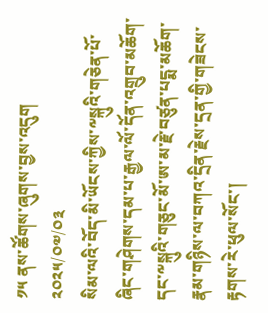༡༥ ནས་ཚོགས་ཞུགས་བྱས་འདུག
༢༠༢༥/༠༧/༠༣
སིམ་ལའི་བོད་མི་ཡོངས་ཀྱིས་༸སྐུའི་གཅེན་པོ་ཞིང་གཤེགས་དམ་པ་རྒྱལ་ལོ་དོན་འགྲུབ་མཆོག་དང་༸སྐུའི་གཅུང་མོ་ཨ་མ་རྗེ་བཙུན་པདྨ་མཆོག་རྣམ་གཉིས་ལ་བཀའ་དྲིན་རྗེས་དྲན་གྱི་གཟེངས་རྟགས་རེ་ཕུལ་སོང་།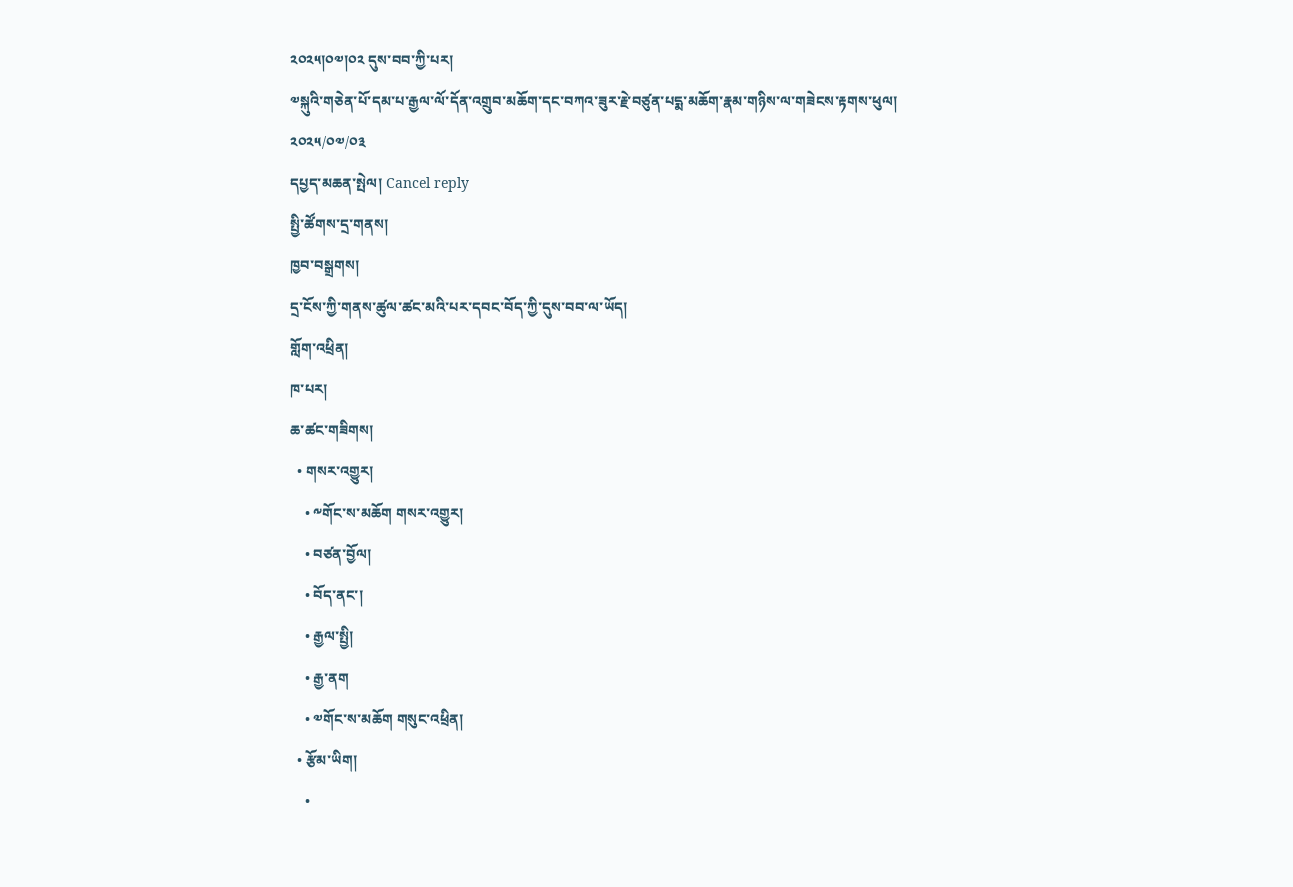༢༠༢༥།༠༧།༠༢ དུས་བབ་ཀྱི་པར།
༧སྐུའི་གཅེན་པོ་དམ་པ་རྒྱལ་ལོ་དོན་འགྲུབ་མཆོག་དང་བཀའ་ཟུར་རྗེ་བཙུན་པདྨ་མཆོག་རྣམ་གཉིས་ལ་གཟེངས་རྟགས་ཕུལ།
༢༠༢༥/༠༧/༠༣
དཔྱད་མཆན་སྤེལ། Cancel reply
སྤྱི་ཚོགས་དྲ་གནས།
ཁྱབ་བསྒྲགས།
དྲ་ངོས་ཀྱི་གནས་ཚུལ་ཚང་མའི་པར་དབང་བོད་ཀྱི་དུས་བབ་ལ་ཡོད།
གློག་འཕྲིན།
ཁ་པར།
ཆ་ཚང་གཟིགས།
  • གསར་འགྱུར།
    • ༸གོང་ས་མཆོག གསར་འགྱུར།
    • བཙན་བྱོལ།
    • བོད་ནང་།
    • རྒྱལ་སྤྱི།
    • རྒྱ་ནག
    • ༧གོང་ས་མཆོག གསུང་འཕྲིན།
  • རྩོམ་ཡིག།
    •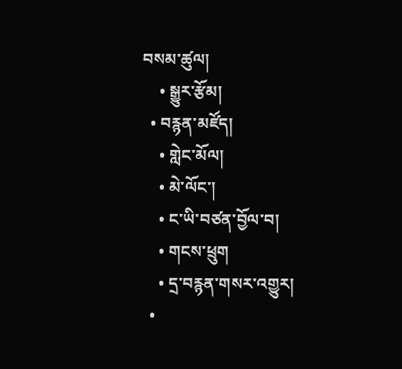བསམ་ཚུལ།
    • སྒྱུར་རྩོམ།
  • བརྙན་མཛོད།
    • གླེང་མོལ།
    • མེ་ལོང་།
    • ང་ཡི་བཙན་བྱོལ་བ།
    • གངས་ཕྲུག
    • དྲ་བརྙན་གསར་འགྱུར།
  •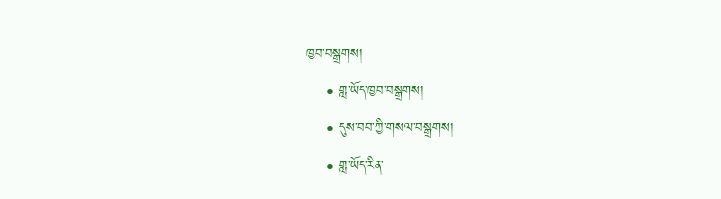ཁྱབ་བསྒྲགས།
    • གླ་ཡོད་ཁྱབ་བསྒྲགས།
    • དུས་བབ་ཀྱི་གསལ་བསྒྲགས།
    • གླ་ཡོད་རིན་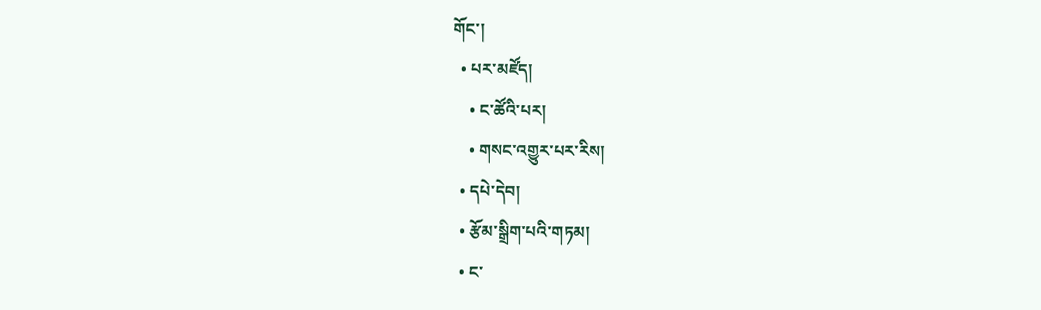གོང་།
  • པར་མཛོད།
    • ང་ཚོའི་པར།
    • གསང་འགྱུར་པར་རིས།
  • དཔེ་དེབ།
  • རྩོམ་སྒྲིག་པའི་གཏམ།
  • ང་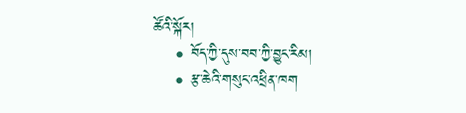ཚོའི་སྐོར།
    • བོད་ཀྱི་དུས་བབ་ཀྱི་བྱུང་རིམ།
    • རྩ་ཆེའི་གསུང་འཕྲིན་ཁག